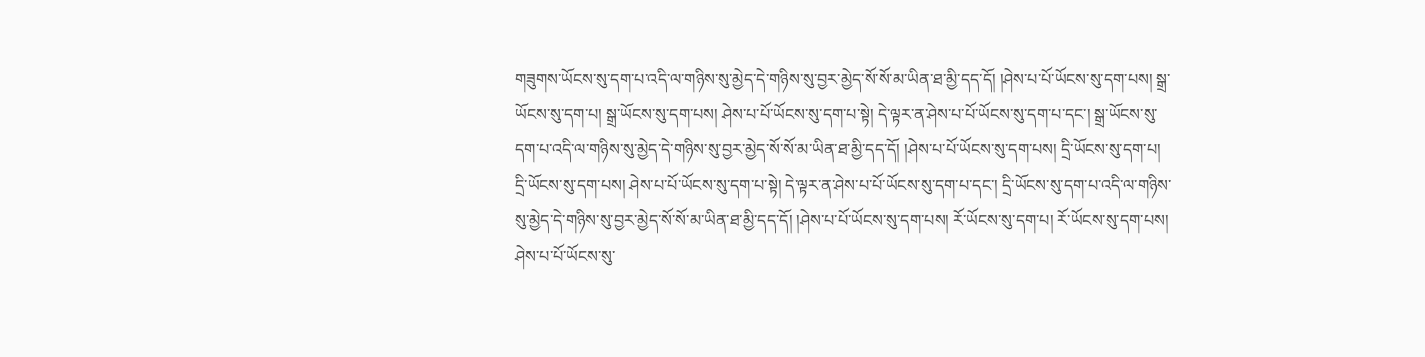གཟུགས་ཡོངས་སུ་དག་པ་འདི་ལ་གཉིས་སུ་མྱེད་དེ་གཉིས་སུ་བྱར་མྱེད་སོ་སོ་མ་ཡིན་ཐ་མྱི་དད་དོ། །ཤེས་པ་པོ་ཡོངས་སུ་དག་པས། སྒྲ་ཡོངས་སུ་དག་པ། སྒྲ་ཡོངས་སུ་དག་པས། ཤེས་པ་པོ་ཡོངས་སུ་དག་པ་སྟེ། དེ་ལྟར་ན་ཤེས་པ་པོ་ཡོངས་སུ་དག་པ་དང་། སྒྲ་ཡོངས་སུ་དག་པ་འདི་ལ་གཉིས་སུ་མྱེད་དེ་གཉིས་སུ་བྱར་མྱེད་སོ་སོ་མ་ཡིན་ཐ་མྱི་དད་དོ། །ཤེས་པ་པོ་ཡོངས་སུ་དག་པས། དྲི་ཡོངས་སུ་དག་པ། དྲི་ཡོངས་སུ་དག་པས། ཤེས་པ་པོ་ཡོངས་སུ་དག་པ་སྟེ། དེ་ལྟར་ན་ཤེས་པ་པོ་ཡོངས་སུ་དག་པ་དང་། དྲི་ཡོངས་སུ་དག་པ་འདི་ལ་གཉིས་སུ་མྱེད་དེ་གཉིས་སུ་བྱར་མྱེད་སོ་སོ་མ་ཡིན་ཐ་མྱི་དད་དོ། །ཤེས་པ་པོ་ཡོངས་སུ་དག་པས། རོ་ཡོངས་སུ་དག་པ། རོ་ཡོངས་སུ་དག་པས། ཤེས་པ་པོ་ཡོངས་སུ་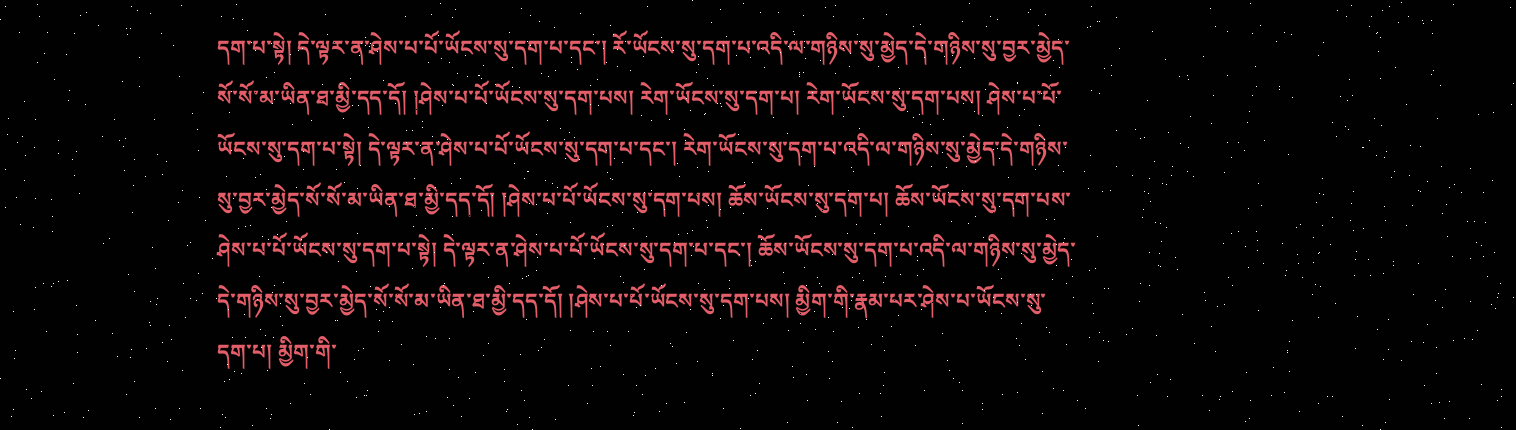དག་པ་སྟེ། དེ་ལྟར་ན་ཤེས་པ་པོ་ཡོངས་སུ་དག་པ་དང་། རོ་ཡོངས་སུ་དག་པ་འདི་ལ་གཉིས་སུ་མྱེད་དེ་གཉིས་སུ་བྱར་མྱེད་སོ་སོ་མ་ཡིན་ཐ་མྱི་དད་དོ། །ཤེས་པ་པོ་ཡོངས་སུ་དག་པས། རེག་ཡོངས་སུ་དག་པ། རེག་ཡོངས་སུ་དག་པས། ཤེས་པ་པོ་ཡོངས་སུ་དག་པ་སྟེ། དེ་ལྟར་ན་ཤེས་པ་པོ་ཡོངས་སུ་དག་པ་དང་། རེག་ཡོངས་སུ་དག་པ་འདི་ལ་གཉིས་སུ་མྱེད་དེ་གཉིས་སུ་བྱར་མྱེད་སོ་སོ་མ་ཡིན་ཐ་མྱི་དད་དོ། །ཤེས་པ་པོ་ཡོངས་སུ་དག་པས། ཆོས་ཡོངས་སུ་དག་པ། ཆོས་ཡོངས་སུ་དག་པས་ཤེས་པ་པོ་ཡོངས་སུ་དག་པ་སྟེ། དེ་ལྟར་ན་ཤེས་པ་པོ་ཡོངས་སུ་དག་པ་དང་། ཆོས་ཡོངས་སུ་དག་པ་འདི་ལ་གཉིས་སུ་མྱེད་དེ་གཉིས་སུ་བྱར་མྱེད་སོ་སོ་མ་ཡིན་ཐ་མྱི་དད་དོ། །ཤེས་པ་པོ་ཡོངས་སུ་དག་པས། མྱིག་གི་རྣམ་པར་ཤེས་པ་ཡོངས་སུ་དག་པ། མྱིག་གི་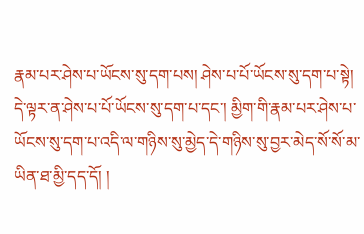རྣམ་པར་ཤེས་པ་ཡོངས་སུ་དག་པས། ཤེས་པ་པོ་ཡོངས་སུ་དག་པ་སྟེ། དེ་ལྟར་ན་ཤེས་པ་པོ་ཡོངས་སུ་དག་པ་དང་། མྱིག་གི་རྣམ་པར་ཤེས་པ་ཡོངས་སུ་དག་པ་འདི་ལ་གཉིས་སུ་མྱེད་དེ་གཉིས་སུ་བྱར་མེད་སོ་སོ་མ་ཡིན་ཐ་མྱི་དད་དོ། །